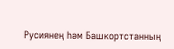Русиянең һәм Башкортстанның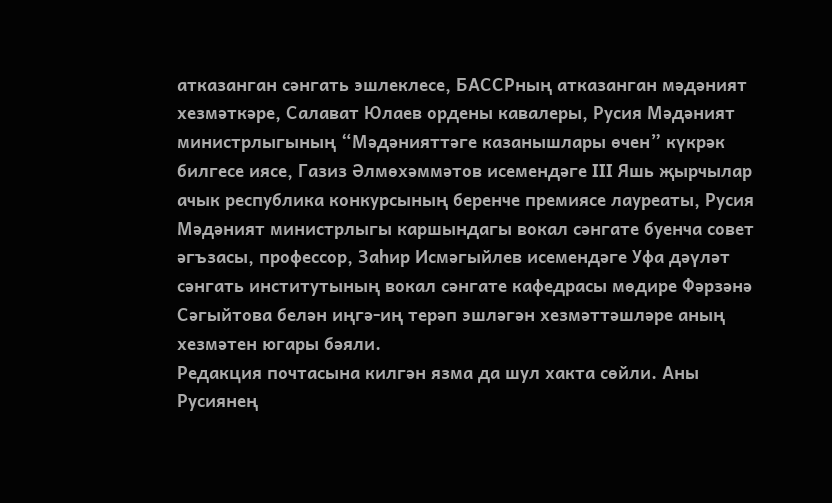атказанган сәнгать эшлеклесе, БАССРның атказанган мәдәният хезмәткәре, Салават Юлаев ордены кавалеры, Русия Мәдәният министрлыгының “Мәдәнияттәге казанышлары өчен” күкрәк билгесе иясе, Газиз Әлмөхәммәтов исемендәге III Яшь җырчылар ачык республика конкурсының беренче премиясе лауреаты, Русия Мәдәният министрлыгы каршындагы вокал сәнгате буенча совет әгъзасы, профессор, Заһир Исмәгыйлев исемендәге Уфа дәүләт сәнгать институтының вокал сәнгате кафедрасы мөдире Фәрзәнә Сәгыйтова белән иңгә-иң терәп эшләгән хезмәттәшләре аның хезмәтен югары бәяли.
Редакция почтасына килгән язма да шул хакта сөйли. Аны Русиянең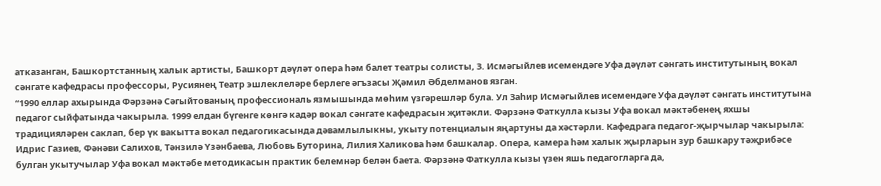атказанган, Башкортстанның халык артисты, Башкорт дәүләт опера һәм балет театры солисты, З. Исмәгыйлев исемендәге Уфа дәүләт сәнгать институтының вокал сәнгате кафедрасы профессоры, Русиянең Театр эшлеклеләре берлеге әгъзасы Җәмил Әбделманов язган.
“1990 еллар ахырында Фәрзәнә Сәгыйтованың профессиональ язмышында мөһим үзгәрешләр була. Ул Заһир Исмәгыйлев исемендәге Уфа дәүләт сәнгать институтына педагог сыйфатында чакырыла. 1999 елдан бүгенге көнгә кадәр вокал сәнгате кафедрасын җитәкли. Фәрзәнә Фаткулла кызы Уфа вокал мәктәбенең яхшы традицияләрен саклап, бер үк вакытта вокал педагогикасында дәвамлылыкны, укыту потенциалын яңартуны да хәстәрли. Кафедрага педагог-җырчылар чакырыла: Идрис Газиев, Фәнәви Салихов, Тәнзилә Үзәнбаева, Любовь Буторина, Лилия Халикова һәм башкалар. Опера, камера һәм халык җырларын зур башкару тәҗрибәсе булган укытучылар Уфа вокал мәктәбе методикасын практик белемнәр белән баета. Фәрзәнә Фаткулла кызы үзен яшь педагогларга да,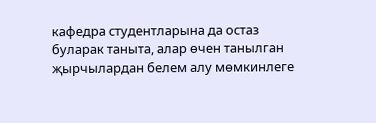кафедра студентларына да остаз буларак таныта, алар өчен танылган җырчылардан белем алу мөмкинлеге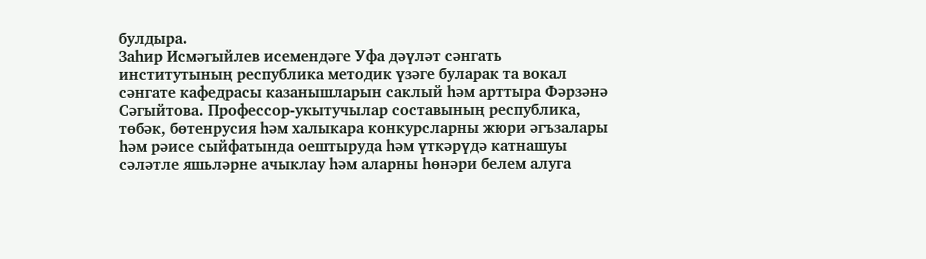булдыра.
Заһир Исмәгыйлев исемендәге Уфа дәүләт сәнгать институтының республика методик үзәге буларак та вокал сәнгате кафедрасы казанышларын саклый һәм арттыра Фәрзәнә Сәгыйтова. Профессор-укытучылар составының республика, төбәк, бөтенрусия һәм халыкара конкурсларны жюри әгъзалары һәм рәисе сыйфатында оештыруда һәм үткәрүдә катнашуы сәләтле яшьләрне ачыклау һәм аларны һөнәри белем алуга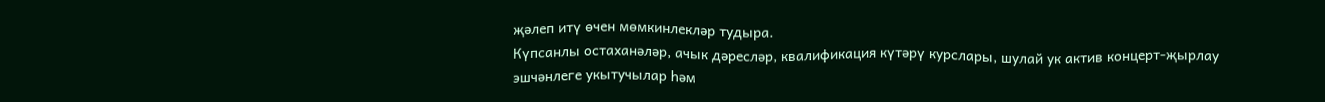җәлеп итү өчен мөмкинлекләр тудыра.
Күпсанлы остаханәләр, ачык дәресләр, квалификация күтәрү курслары, шулай ук актив концерт-җырлау эшчәнлеге укытучылар һәм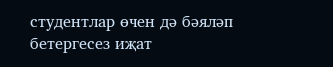студентлар өчен дә бәяләп бетергесез иҗат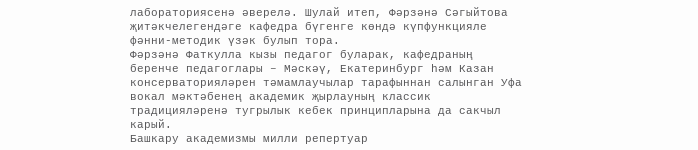лабораториясенә әверелә. Шулай итеп, Фәрзәнә Сәгыйтова җитәкчелегендәге кафедра бүгенге көндә күпфункцияле фәнни-методик үзәк булып тора.
Фәрзәнә Фаткулла кызы педагог буларак, кафедраның беренче педагоглары – Мәскәү, Екатеринбург һәм Казан консерваторияләрен тәмамлаучылар тарафыннан салынган Уфа вокал мәктәбенең академик җырлауның классик традицияләренә тугрылык кебек принципларына да сакчыл карый.
Башкару академизмы милли репертуар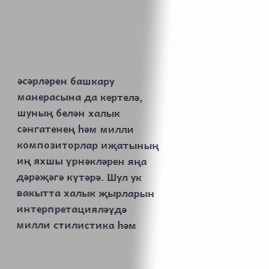әсәрләрен башкару манерасына да кертелә, шуның белән халык сәнгатенең һәм милли композиторлар иҗатының иң яхшы үрнәкләрен яңа дәрәҗәгә күтәрә. Шул ук вакытта халык җырларын интерпретацияләүдә милли стилистика һәм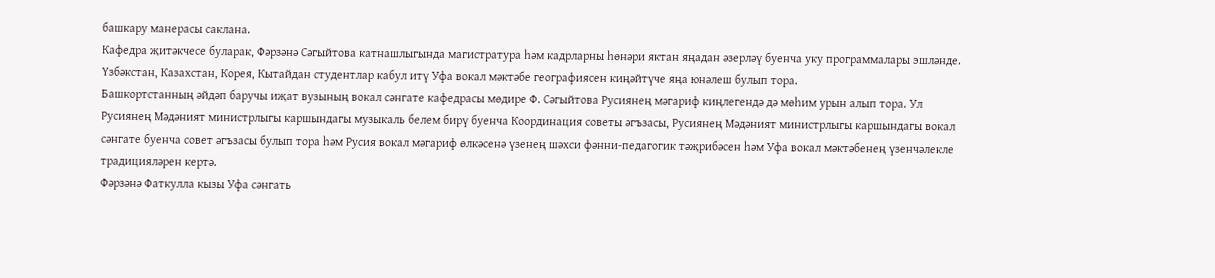башкару манерасы саклана.
Кафедра җитәкчесе буларак, Фәрзәнә Сәгыйтова катнашлыгында магистратура һәм кадрларны һөнәри яктан яңадан әзерләү буенча уку программалары эшләнде. Үзбәкстан, Казахстан, Корея, Кытайдан студентлар кабул итү Уфа вокал мәктәбе географиясен киңәйтүче яңа юнәлеш булып тора.
Башкортстанның әйдәп баручы иҗат вузының вокал сәнгате кафедрасы мөдире Ф. Сәгыйтова Русиянең мәгариф киңлегендә дә мөһим урын алып тора. Ул Русиянең Мәдәният министрлыгы каршындагы музыкаль белем бирү буенча Координация советы әгъзасы, Русиянең Мәдәният министрлыгы каршындагы вокал сәнгате буенча совет әгъзасы булып тора һәм Русия вокал мәгариф өлкәсенә үзенең шәхси фәнни-педагогик тәҗрибәсен һәм Уфа вокал мәктәбенең үзенчәлекле традицияләрен кертә.
Фәрзәнә Фаткулла кызы Уфа сәнгать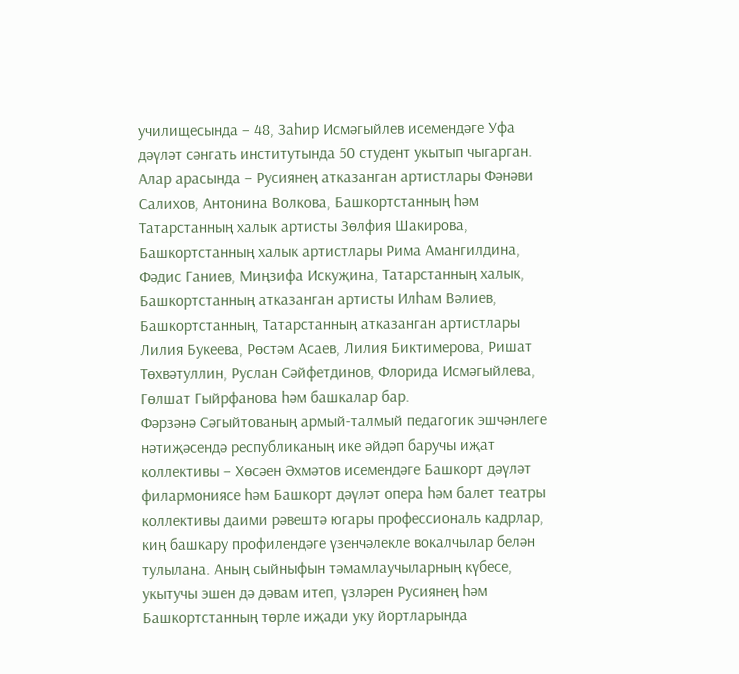училищесында – 48, Заһир Исмәгыйлев исемендәге Уфа дәүләт сәнгать институтында 50 студент укытып чыгарган. Алар арасында – Русиянең атказанган артистлары Фәнәви Салихов, Антонина Волкова, Башкортстанның һәм Татарстанның халык артисты Зөлфия Шакирова, Башкортстанның халык артистлары Рима Амангилдина, Фәдис Ганиев, Миңзифа Искуҗина, Татарстанның халык, Башкортстанның атказанган артисты Илһам Вәлиев, Башкортстанның, Татарстанның атказанган артистлары Лилия Букеева, Рөстәм Асаев, Лилия Биктимерова, Ришат Төхвәтуллин, Руслан Сәйфетдинов, Флорида Исмәгыйлева, Гөлшат Гыйрфанова һәм башкалар бар.
Фәрзәнә Сәгыйтованың армый-талмый педагогик эшчәнлеге нәтиҗәсендә республиканың ике әйдәп баручы иҗат коллективы – Хөсәен Әхмәтов исемендәге Башкорт дәүләт филармониясе һәм Башкорт дәүләт опера һәм балет театры коллективы даими рәвештә югары профессиональ кадрлар, киң башкару профилендәге үзенчәлекле вокалчылар белән тулылана. Аның сыйныфын тәмамлаучыларның күбесе, укытучы эшен дә дәвам итеп, үзләрен Русиянең һәм Башкортстанның төрле иҗади уку йортларында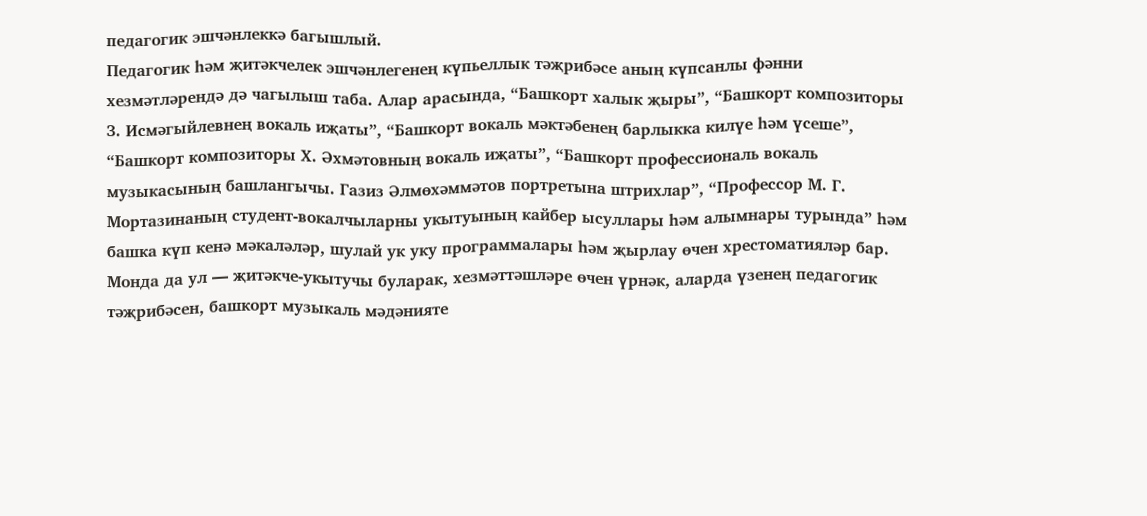педагогик эшчәнлеккә багышлый.
Педагогик һәм җитәкчелек эшчәнлегенең күпьеллык тәҗрибәсе аның күпсанлы фәнни хезмәтләрендә дә чагылыш таба. Алар арасында, “Башкорт халык җыры”, “Башкорт композиторы З. Исмәгыйлевнең вокаль иҗаты”, “Башкорт вокаль мәктәбенең барлыкка килүе һәм үсеше”, “Башкорт композиторы Х. Әхмәтовның вокаль иҗаты”, “Башкорт профессиональ вокаль музыкасының башлангычы. Газиз Әлмөхәммәтов портретына штрихлар”, “Профессор М. Г. Мортазинаның студент-вокалчыларны укытуының кайбер ысуллары һәм алымнары турында” һәм башка күп кенә мәкаләләр, шулай ук уку программалары һәм җырлау өчен хрестоматияләр бар. Монда да ул — җитәкче-укытучы буларак, хезмәттәшләре өчен үрнәк, аларда үзенең педагогик тәҗрибәсен, башкорт музыкаль мәдәнияте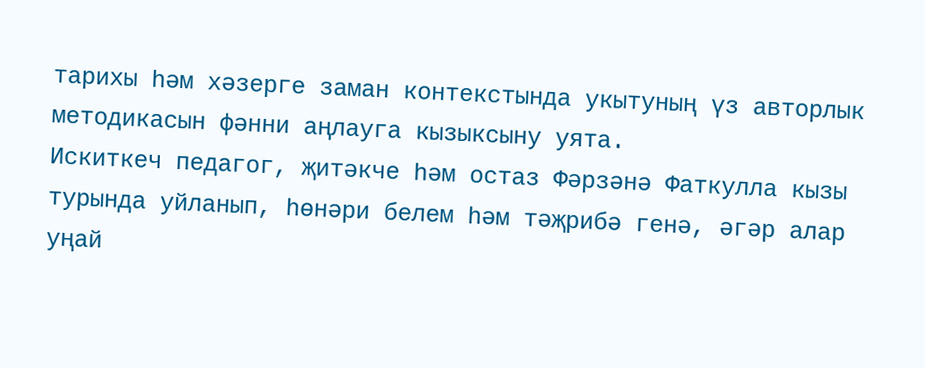тарихы һәм хәзерге заман контекстында укытуның үз авторлык методикасын фәнни аңлауга кызыксыну уята.
Искиткеч педагог, җитәкче һәм остаз Фәрзәнә Фаткулла кызы турында уйланып, һөнәри белем һәм тәҗрибә генә, әгәр алар уңай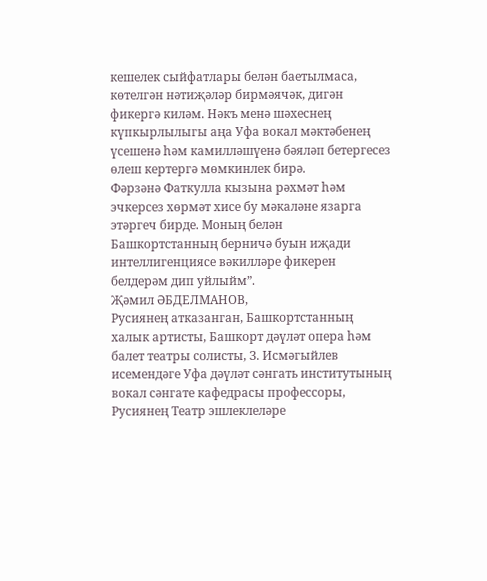кешелек сыйфатлары белән баетылмаса, көтелгән нәтиҗәләр бирмәячәк, дигән фикергә киләм. Нәкъ менә шәхеснең күпкырлылыгы аңа Уфа вокал мәктәбенең үсешенә һәм камилләшүенә бәяләп бетергесез өлеш кертергә мөмкинлек бирә.
Фәрзәнә Фаткулла кызына рәхмәт һәм эчкерсез хөрмәт хисе бу мәкаләне язарга этәргеч бирде. Моның белән Башкортстанның берничә буын иҗади интеллигенциясе вәкилләре фикерен белдерәм дип уйлыйм”.
Җәмил ӘБДЕЛМАНОВ,
Русиянең атказанган, Башкортстанның халык артисты, Башкорт дәүләт опера һәм балет театры солисты, З. Исмәгыйлев исемендәге Уфа дәүләт сәнгать институтының вокал сәнгате кафедрасы профессоры, Русиянең Театр эшлеклеләре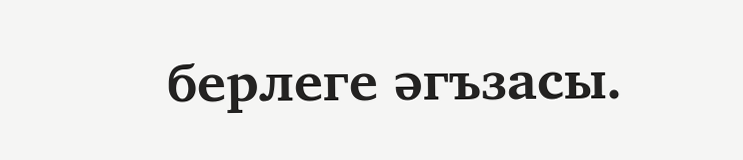берлеге әгъзасы.